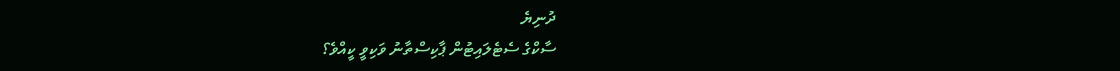ދުނިޔެ
ސާކްގެ ސެޓެލައިޓުން ޕާކިސްތާނު ވަކިވީ ކީއްވެ؟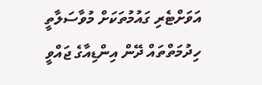އަވަށްޓެރި ގައުމުތަކަށް މުވާސަލާތީ ހިދުމަތްތައް ދޭން އިންޑިއާގެ ޖައްވީ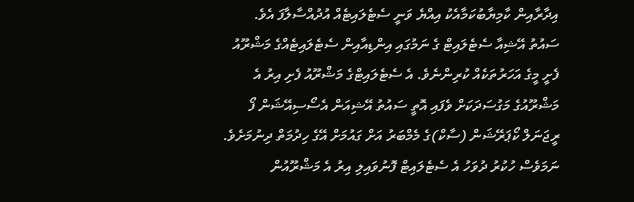އިދާރާއިން ކާމިޔާބުކަމާއެކު އިއްޔެ ވަނީ ސެޓެލައިޓެއް އުދުއްސާލާފަ އެވެ.
ސައުތު އޭޝިއާ ސެޓެލައިޓް ގެ ނަމުގައި އިންޑިއާއިން ސެޓެލައިޓެއްގެ މަޝްރޫއު ފެށީ މީގެ އަހަރުތަކެއް ކުރިންނެވެ. އެ ސެޓެލައިޓްގެ މަޝްރޫއު ފެށި އިރު އެ މަޝްރޫއުގެ މަގުސަދަކަށް ވެފައި އޮތީ ސައުތު އޭޝިއަން އެސޯސިއޭޝަން ފޯ ރީޖަނަލް ކޯޕަރޭޝަން (ސާކް)ގެ މެމްބަރު އަށް ގައުމަށް އޭގެ ހިދުމަތް ދިނުމަށެވެ. ނަމަވެސް ހުކުރު ދުވަހު އެ ސެޓެލައިޓް ފޮނުވައިލި އިރު އެ މަޝްރޫއުން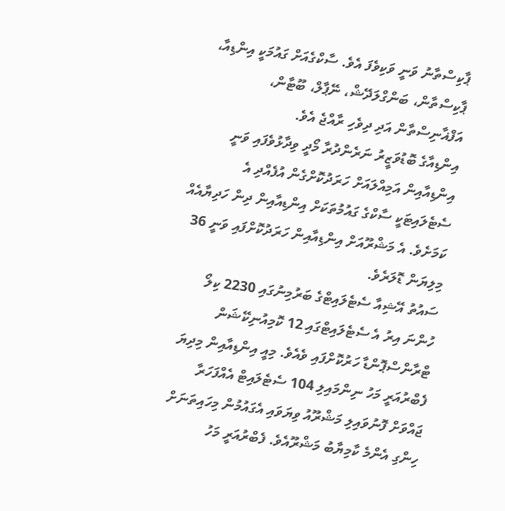ޕާކިސްތާނު ވަނީ ވަކިވެފަ އެވެ. ސާކްގެއަށް ގައުމަކީ އިންޑިއާ، ޕާކިސްތާން، ބަންގްލަދޭޝް، ނޭޕާލް، ބޫޓާން، އަފްޣާނިސްތާން އަދި ދިވެހި ރާއްޖެ އެވެ.
އިންޑިއާގެ ބޮޑުވަޒީރު ނަރެންދުރާ މޯދީ ވިދާޅުވެފައި ވަނީ އިންޑިއާއިން އަމިއްލައަށް ހަރަދުކޮށްގެން އުފެއްދި އެ ސެޓެލައިޓަކީ ސާކްގެ ގައުމުތަކަށް އިންޑިއާއިން ދިން ހަދިޔާއެއް ކަމަށެވެ. އެ މަޝްރޫއަށް އިންޑިއާއިން ހަރަދުކޮށްފައި ވަނީ 36 މިލިޔަން ޑޮލަރެވެ.
ސައުތު އޭޝިއާ ސެޓެލައިޓްގެ ބަރުމިނުގައި 2230 ކިލޯ ހުންނަ އިރު އެ ސެޓެލައިޓްގައި 12 ކޮމިއުނިކޭޝަން ޓްރާންސްޕޮންޑާ ހަރުކޮށްފައި ވެއެވެ. މިއީ އިންޑިއާއިން މިދިޔަ ފެބްރުއަރީ މަހު ނިންމައިލި 104 ސެޓެލައިޓް އެއްފަހަރާ ޖައްވަށް ފޮނުވައިލި މަޝްރޫއު ވިޔަވައި އެގައުމުން މިހައިތަނަށް ހިންގި އެންމެ ކާމިޔާބު މަޝްރޫއެވެ. ފެބްރުއަރީ މަހު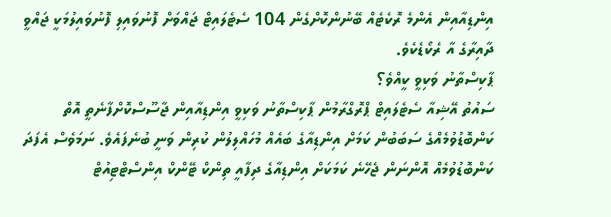އިންޑިއާއިން އެންމެ ރޮކެޓެއް ބޭނުންކޮށްގެން 104 ސެޓެލައިޓް ޖައްވަށް ފޮނުވައިލި ފޮނުވައިލުމަކީ ޖައްވީ ދާއިރާގެ އާ ރެކޯޑެކެވެ.
ޕާކިސްތާނު ވަކިވީ ކީއްވެ؟
ސައުތު އޭޝިއާ ސެޓެލައިޓް ޕްރޮގްރާމުން ޕާކިސްތާނު ވަކިވީ އިންޑިއާއިން ޖާސޫސްކޮށްފާނެތީ އޮތް ކަންބޮޑުވުމެއްގެ ސަބަބުން ކަމަށް އިންޑިއާގެ ބައެއް މުހައްލިލުން ކުރިން ވަނީ ބުނެފައެވެ. ނަމަވެސް އެފަދަ ކަންބޮޑުވުމެއް އޮންނަން ޖެހޭނެ ކަމަކަށް އިންޑިއާގެ ދިފާއީ ތިންކް ޓޭންކް އިންސްޓްޓިއުޓް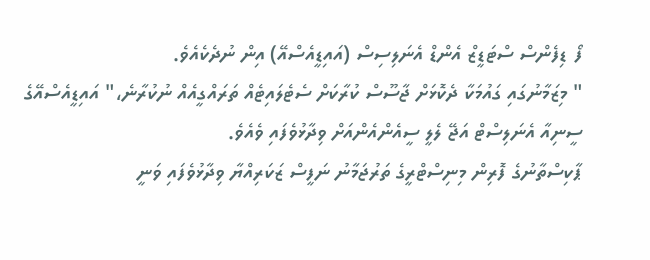ފޯ ޑިފެންސް ސްޓަޑީޒް އެންޑް އެނަލިސިސް (އައިޑީއެސްއޭ) އިން ނުދެކެއެވެ.
" މިޒަމާނުގައި ގައުމަކާ ދެކޮޅަށް ޖާސޫސް ކުރާކަށް ސެޓެލައިޓެއް ތަރައްގީއެއް ނުކުރާނެ،" އައިޑީއެސްއޭގެ ސީނިއާ އެނަލިސްޓް އަޖޭ ލެލީ ސީއެންއެންއަށް ވިދާޅުވެފައި ވެއެވެ.
ޕާކިސްތާނުގެ ފޮރިން މިނިސްޓްރީގެ ތަރުޖަމާނު ނަފީސް ޒަކަރިއްޔާ ވިދާޅުވެފައި ވަނީ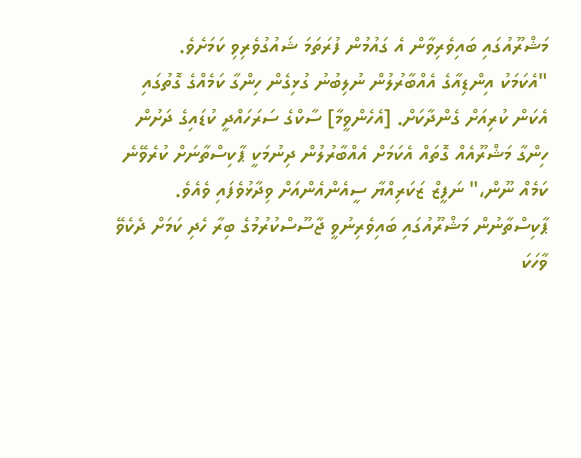މަޝްރޫއުގައި ބައިވެރިވާން އެ ގައުމުން ފުރަތަމަ ޝައުގުވެރިވި ކަމަށެވެ.
"އެކަމަކު އިންޑިއާގެ އެއްބާރުލުން ނުލިބުނު ގުޅިގެން ހިންގާ ކަމެއްގެ ގޮތުގައި އެކަން ކުރިއަށް ގެންދާކަށް. [އެހެންވީމާ] ސާކްގެ ސަރަހައްދީ ކުޑައިގެ ދަށުން ހިންގާ މަޝްރޫއެއް ގޮތައް އެކަމަށް އެއްބާރުލުން ދިނުމަކީ ޕާކިސްތާނަށް ކުރެވޭނެ ކަމެއް ނޫން،" ނަފީޒް ޒަކަރިއްޔާ ސީއެންއެންއަށް ވިދާޅުވެފައި ވެއެވެ.
ޕާކިސްތާނުން މަޝްރޫއުގައި ބައިވެރިނުވީ ޖާސޫސްކުރުމުގެ ބިރާ ހެދި ކަމަށް ދެކެވޭ ވާހަކަ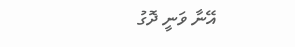އޭނާ ވަނީ ދޮގު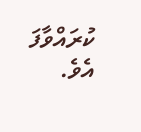ކުރައްވާފަ އެވެ.